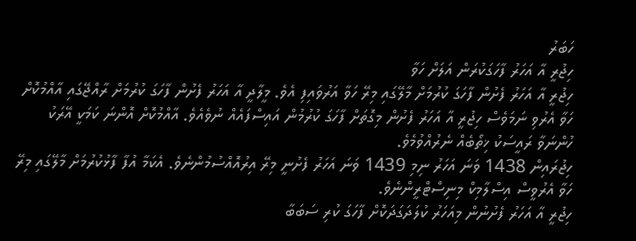ހަބަރު
ހިޖުރީ އާ އަހަރު ފާހަގަކުރަން އަލަށް ހަވާ
ހިޖުރީ އާ އަހަރު ފެށުން ފާހަގަ ކުރުމަށް މާލޭގައި މިރޭ ހަވާ އަރުވައިފި އެވެ. މީލާދީ އާ އަހަރު ފެށުން ފާހަގަ ކުރުމަށް ރާއްޖޭގައި އާއްމުކޮށް ހަވާ އެރުވި ނަމަވެސް ހިޖުރީ އާ އަހަރު ފެށުން މިގޮތަށް ފާހަގަ ކުރުމުން އައިސްފައެއް ނުވެއެވެ. އާއްމުކޮށް އޮންނަ ކަމަކީ އޭރަކު ހުންނަވާ ރައީސަކު ޚިތޯބެއް ނެރުއްވުމެވެ.
ހިޖުރައިން 1438 ވަނަ އަހަރު ނިމި 1439 ވަނަ އަހަރު ފެށުނީ މިރޭ އިރުއޮއްސުމުންނެވެ. އެކަމާ އުފާ ފާޅުކުރުމަށް މާލޭގައި މިރޭ ހަވާ އެރުވީސް އިސްލާމިކް މިނިސްޓްރީންނެވެ.
ހިޖުރީ އާ އަހަރު ފެށުނުން މިއަހަރު ކުލަދަގަދަކޮށް ފާހަގަ ކުރި ސަބަބާ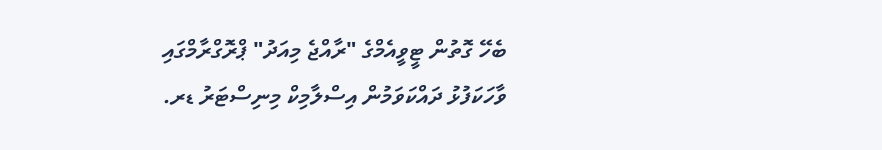ބެހޭ ގޮތުން ޓީވީއެމްގެ "ރާއްޖެ މިއަދު" ޕްރޮގްރާމްގައި ވާހަކަފުޅު ދައްކަވަމުން އިސްލާމިކް މިނިސްޓަރު ޑރ.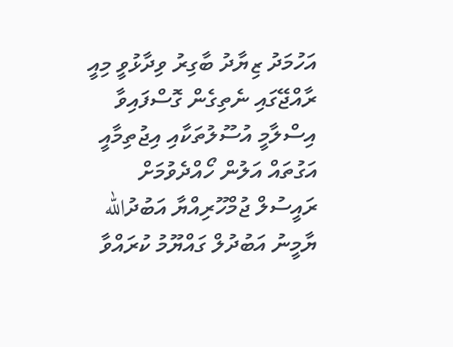އަހުމަދު ޒިޔާދު ބާގިރު ވިދާޅުވީ މިއީ ރާއްޖޭގައި ނެތިގެން ގޮސްފައިވާ އިސްލާމީ އުސޫލުތަކާއި އިޖުތިމާއީ އަގުތައް އަލުން ހޯއްދެވުމަށް ރައީސުލް ޖުމްހޫރިއްޔާ އަބުދުالله ޔާމީނު އަބުދުލް ގައްޔޫމު ކުރައްވާ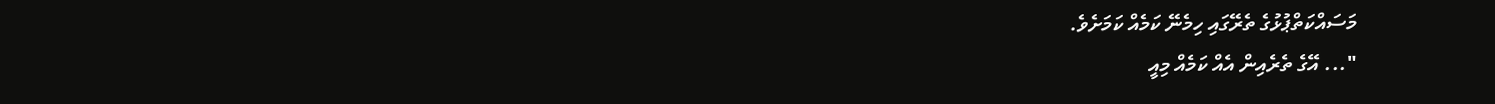މަސައްކަތްޕުޅުގެ ތެރޭގައި ހިމެނޭ ކަމެއް ކަމަށެވެ.
"... އޭގެ ތެރެއިން އެއް ކަމެއް މިއީ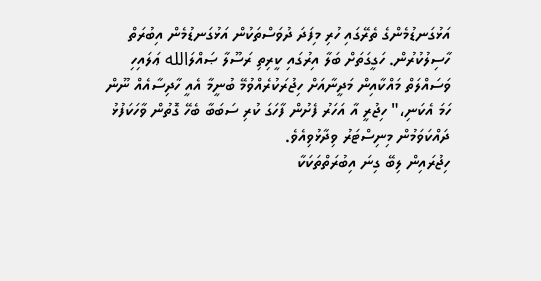އަޅުގަނޑުމެންގެ ތެރޭގައި ހުރި މިފަދަ ދުވަސްތަކުން އަޅުގަނޑުމެން އިބުރަތް ހާސިލުކުރުން. ހަގީގަތަށް ބަލާ އިރުގައި ކީރިތި ރަސޫލާ ޞައްލަالله ޢަލައިހި ވަސައްލަތް މައްކާއިން މަދީނާއަށް ހިޖުރަކުރެއްވުމޭ ބުނީމާ އެއީ ހާދިސާއެއް ނޫން ހަމަ އެކަނި،" ހިޖުރީ އާ އަހަރު ފެށުން ފާހަގަ ކުރި ސަބަބާ ބެހޭ ގޮތުން ވާހަކަފުޅު ދައްކަވަމުން މިނިސްޓަރު ވިދާޅުވިއެވެ.
ހިޖުރައިން ލިބޭ ގިނަ އިބުރަތްތަކަކާ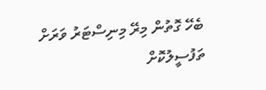ބެހޭ ގޮތުން މިރޭ މިނިސްޓަރު ވަރަށް ތަފުސީލުކޮށް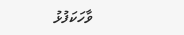ވާހަކަފުޅު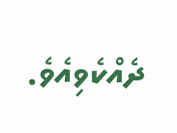ދެއްކެވިއެވެ.